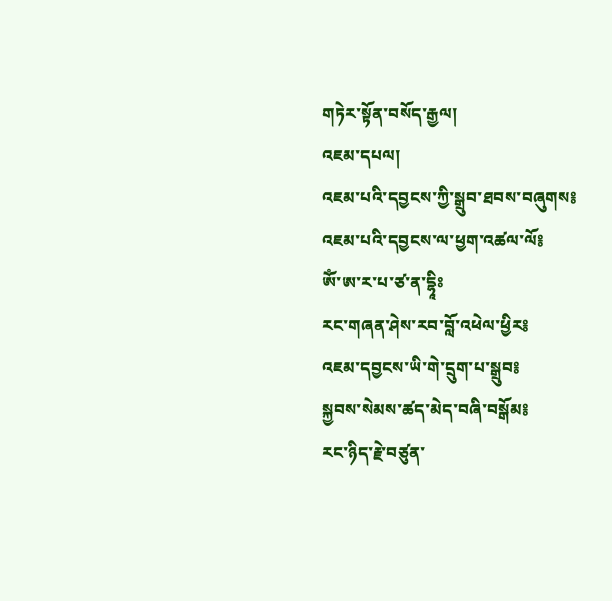གཏེར་སྟོན་བསོད་རྒྱལ།
འཇམ་དཔལ།
འཇམ་པའི་དབྱངས་ཀྱི་སྒྲུབ་ཐབས་བཞུགས༔
འཇམ་པའི་དབྱངས་ལ་ཕྱག་འཚལ་ལོ༔
ཨོཾ་ཨ་ར་པ་ཙ་ན་དྷཱིཿ
རང་གཞན་ཤེས་རབ་བློ་འཕེལ་ཕྱིར༔
འཇམ་དབྱངས་ཡི་གེ་དྲུག་པ་སྒྲུབ༔
སྐྱབས་སེམས་ཚད་མེད་བཞི་བསྒོམ༔
རང་ཉིད་རྗེ་བཙུན་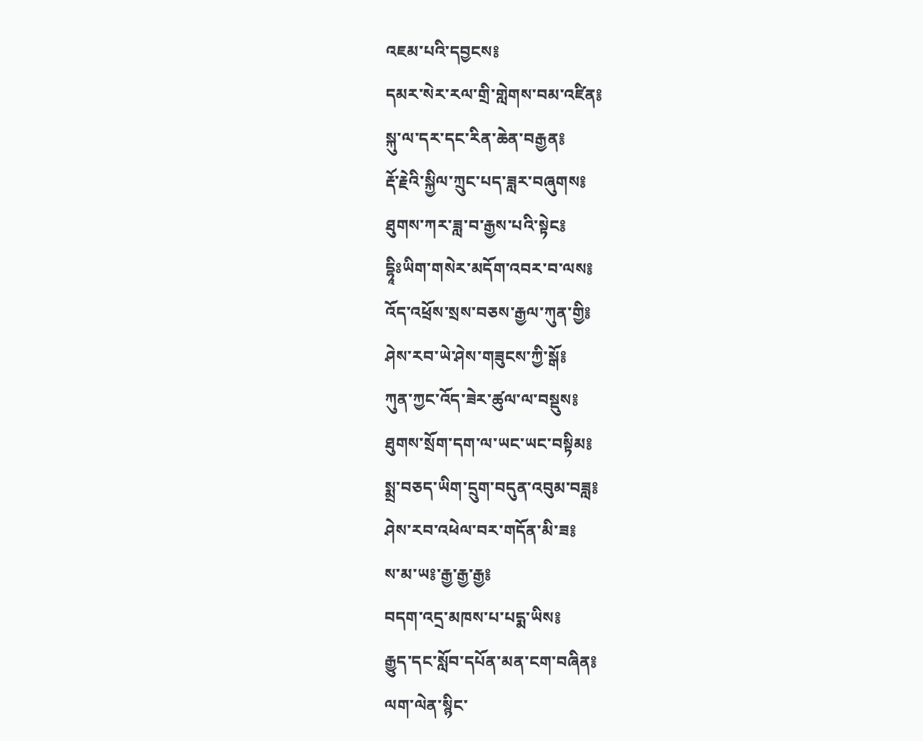འཇམ་པའི་དབྱངས༔
དམར་སེར་རལ་གྲི་གླེགས་བམ་འཛིན༔
སྐུ་ལ་དར་དང་རིན་ཆེན་བརྒྱན༔
རྡོ་རྗེའི་སྐྱིལ་ཀྲུང་པད་ཟླར་བཞུགས༔
ཐུགས་ཀར་ཟླ་བ་རྒྱས་པའི་སྟེང༔
དྷཱིཿཡིག་གསེར་མདོག་འབར་བ་ལས༔
འོད་འཕྲོས་སྲས་བཅས་རྒྱལ་ཀུན་གྱི༔
ཤེས་རབ་ཡེ་ཤེས་གཟུངས་ཀྱི་སྒོ༔
ཀུན་ཀྱང་འོད་ཟེར་ཚུལ་ལ་བསྡུས༔
ཐུགས་སྲོག་དག་ལ་ཡང་ཡང་བསྟིམ༔
སྨྲ་བཅད་ཡིག་དྲུག་བདུན་འབུམ་བཟླ༔
ཤེས་རབ་འཕེལ་བར་གདོན་མི་ཟ༔
ས་མ་ཡ༔་རྒྱ་རྒྱ་རྒྱ༔
བདག་འདྲ་མཁས་པ་པདྨ་ཡིས༔
རྒྱུད་དང་སློབ་དཔོན་མན་ངག་བཞིན༔
ལག་ལེན་སྙིང་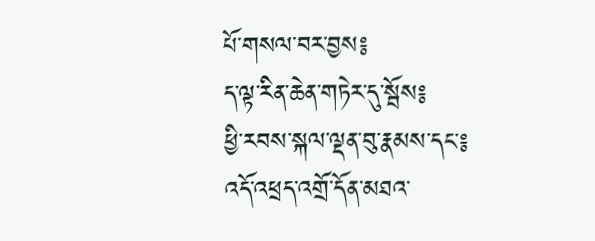པོ་གསལ་བར་བྱས༔
ད་ལྟ་རིན་ཆེན་གཏེར་དུ་སྦོས༔
ཕྱི་རབས་སྐལ་ལྡན་བུ་རྣམས་དང་༔
འདོ་འཕྲད་འགྲོ་དོན་མཐའ་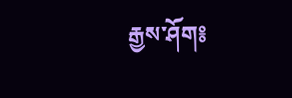རྒྱས་ཤོག༔